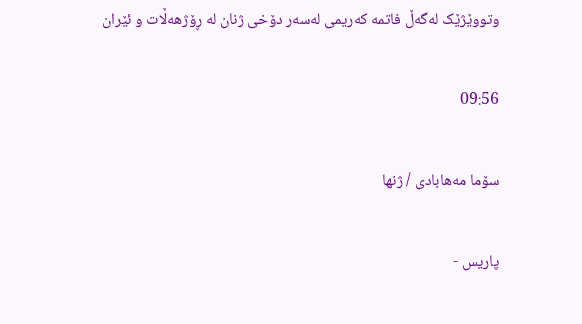وتووێژێک لەگەڵ فاتمە کەریمی لەسەر دۆخی ژنان لە ڕۆژهەڵات و ئێران

09:56

سۆما مەهابادی / ژنها

پاریس -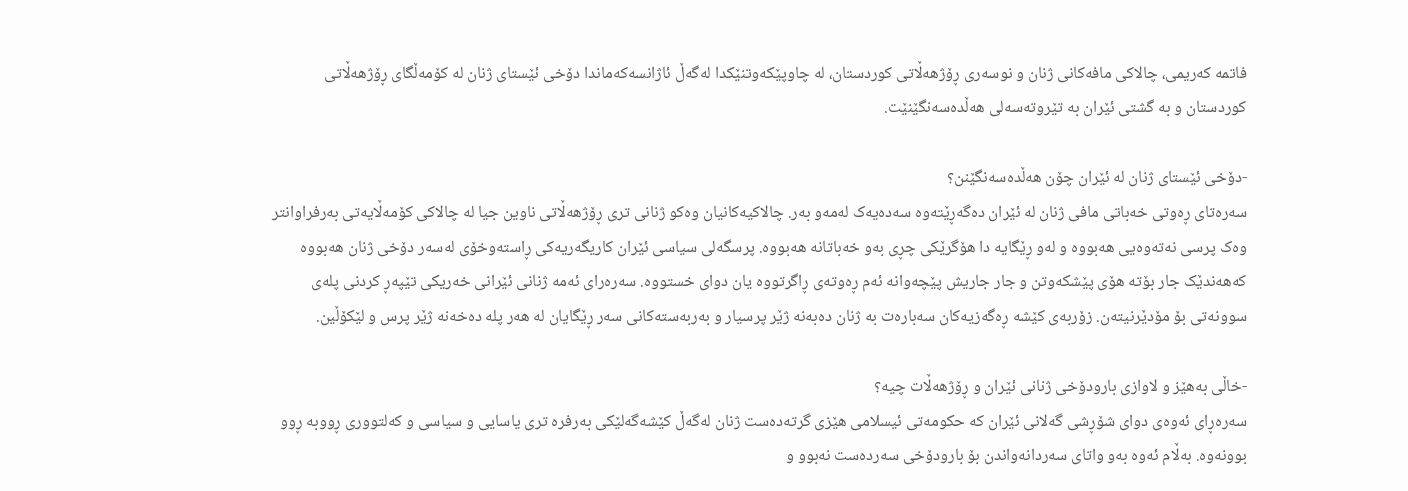فاتمە کەریمی، چالاکی مافەکانی ژنان و نوسەری ڕۆژهەڵاتی کوردستان، لە چاوپێکەوتنێکدا لەگەڵ ئاژانسەکەماندا دۆخی ئێستای ژنان لە کۆمەڵگای ڕۆژهەڵاتی کوردستان و بە گشتی ئێران بە تێروتەسەلی هەڵدەسەنگێنێت.

-دۆخی ئێستای ژنان لە ئێران چۆن هەڵدەسەنگێنن؟
سەرەتای ڕەوتی خەباتی مافی ژنان لە ئێران دەگەڕێتەوە سەدەیەک لەمەو بەر. چالاکیەکانیان وەکو ژنانی تری ڕۆژهەڵاتی ناوین جیا لە چالاکی کۆمەڵایەتی بەرفراوانتر وەک پرسی نەتەوەیی هەبووە و لەو ڕێگایە دا هۆگرێکی چڕی بەو خەباتانە هەبووە. پرسگەلی سیاسی ئێران کاریگەریەکی ڕاستەوخۆی لەسەر دۆخی ژنان هەبووە کەهەندێک جار بۆتە هۆی پێشکەوتن و جار جاریش پێچەوانە ئەم ڕەوتەی ڕاگرتووە یان دوای خستووە. سەرەرای ئەمە ژنانی ئێرانی خەریکی تێپەڕ کردنی پلەی سوونەتی بۆ مۆدێرنیتەن. زۆربەی کێشە ڕەگەزیەکان سەبارەت بە ژنان دەبەنە ژێر پرسیار و بەربەستەکانی سەر ڕێگایان لە هەر پلە دەخەنە ژێر پرس و لێکۆڵین.

-خاڵی بەهێز و لاوازی بارودۆخی ژنانی ئێران و ڕۆژهەڵات چیە؟
سەرەڕای ئەوەی دوای شۆڕشی گەلانی ئێران کە حکومەتی ئیسلامی هێزی گرتەدەست ژنان لەگەڵ کێشەگەلێکی بەرفرە تری یاسایی و سیاسی و کەلتووری ڕووبە ڕوو بوونەوە. بەڵام ئەوە بەو واتای سەردانەواندن بۆ بارودۆخی سەردەست نەبوو و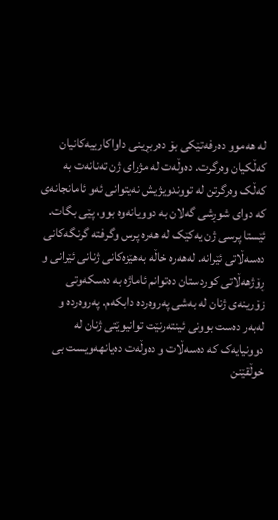لە هەموو دەرفەتێکی بۆ دەربڕینی داواکارییەکانیان کەڵکیان وەرگرت. دەوڵەت لە مژرای ژن تەنانەت بە کەڵک وەرگرتن لە تووندویژیش نەیتوانی ئەو ئامانجانەی کە دوای شوڕشی گەلان بە دوویانەوە بوو، پێی بگات. ئێستا پرسی ژن یەکێک لە هەرە پرس وگرفتە گرنگەکانی دەسەڵاتی ئێرانە. لەهەرە خاڵە بەهێزەکانی ژنانی ئێرانی و ڕۆژهەڵاتی کوردستان دەتوانم ئاماژە بە دەسکەوتی زۆرینەی ژنان لە بەشی پەروەردە دابکەم. پەروەردە و لەبەر دەست بوونی ئینتەرنێت توانیوێتی ژنان لە دوونیایەک کە دەسەڵات و دەوڵەت دەیانهەویست بی خوڵقێنن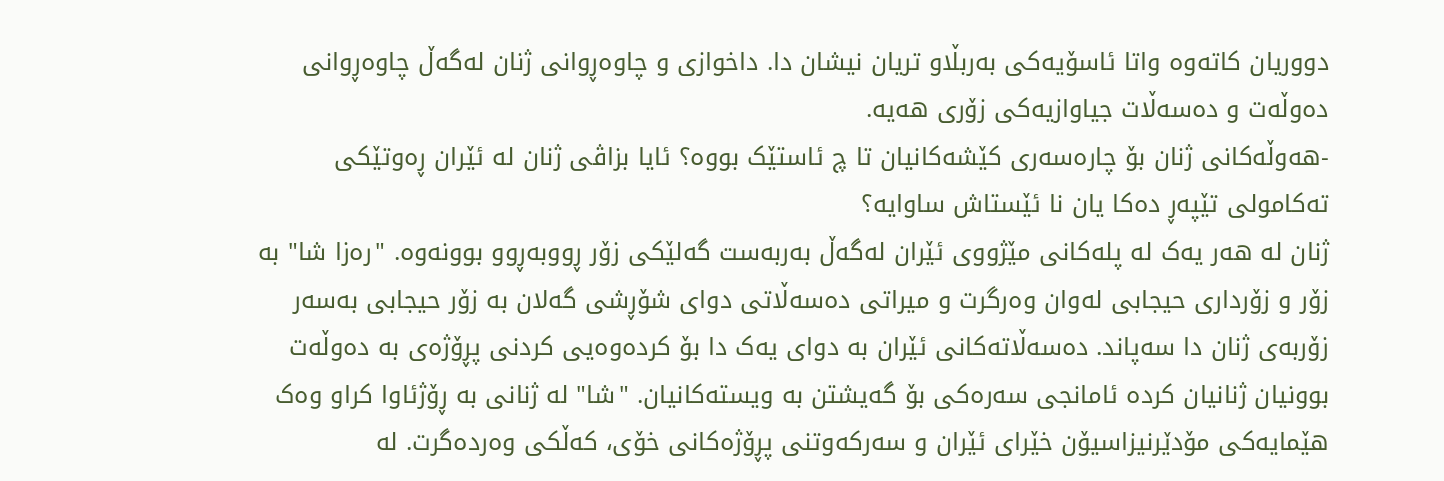دووریان کاتەوە واتا ئاسۆیەکی بەربڵاو تریان نیشان دا. داخوازی و چاوەڕوانی ژنان لەگەڵ چاوەڕوانی دەوڵەت و دەسەڵات جیاوازیەکی زۆری هەیە.
-هەوڵەکانی ژنان بۆ چارەسەری کێشەکانیان تا چ ئاستێک بووە؟ ئایا بزاڤی ژنان لە ئێران ڕەوتێکی تەکامولی تێپەڕ دەکا یان نا ئێستاش ساوایە؟
ژنان لە هەر یەک لە پلەکانی مێژووی ئێران لەگەڵ بەربەست گەلێکی زۆر ڕووبەڕوو بوونەوە. "رەزا شا" بە زۆر و زۆرداری حیجابی لەوان وەرگرت و میراتی دەسەڵاتی دوای شۆڕشی گەلان بە زۆر حیجابی بەسەر زۆربەی ژنان دا سەپاند. دەسەڵاتەکانی ئێران بە دوای یەک دا بۆ کردەوەیی کردنی پڕۆژەی بە دەوڵەت بوونیان ژنانیان کردە ئامانجی سەرەکی بۆ گەیشتن بە ویستەکانیان. "شا" لە ژنانی بە ڕۆژئاوا کراو وەک هێمایەکی مۆدێرنیزاسیۆن خێرای ئێران و سەرکەوتنی پڕۆژەکانی خۆی، کەڵکی وەردەگرت. لە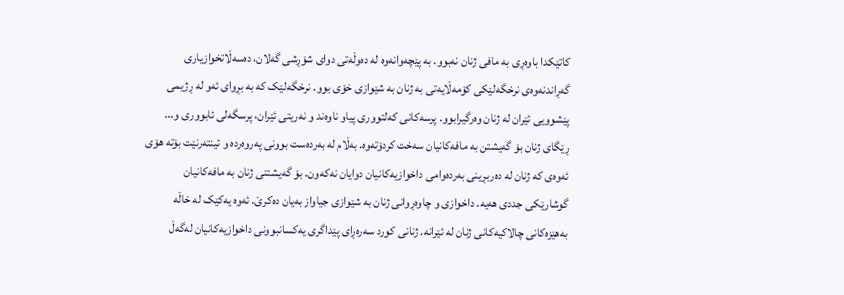کاتێکدا باوەڕی بە مافی ژنان نەبوو. بە پێچەوانەوە لە دەوڵەتی دوای شۆڕشی گەلان، دەسەڵاتخوازیاری گەڕاندنەوەی نرخگەلێکی کۆمەڵایەتی بە ژنان بە شێوازی خۆی بوو. نرخگەلێک کە بە بڕوای ئەو لە ڕژیمی پێشوویی ئێران لە ژنان وەرگیرابوو. پرسەکانی کەلتووری پیاو ناوەند و نەریتی ئێران، پرسگەلی ئابووری و... ڕێگای ژنان بۆ گەیشتن بە مافەکانیان سەخت کردۆتەوە. بەڵام لە بەردەست بوونی پەروەردە و ئینتەرنێت بۆتە هۆی ئەوەی کە ژنان لە دەربڕینی بەردەوامی داخوازیەکانیان دوایان نەکەون. بۆ گەیشتنی ژنان بە مافەکانیان گوشارێکی جددی هەیە. داخوازی و چاوەڕوانی ژنان بە شێوازی جیاواز بەیان دەکرێ. ئەوە یەکێک لە خاڵە بەهێزەکانی چالاکیەکانی ژنان لە ئێرانە. ژنانی کورد سەرەڕای پێداگری یەکسانبوونی داخوازیەکانیان لەگەڵ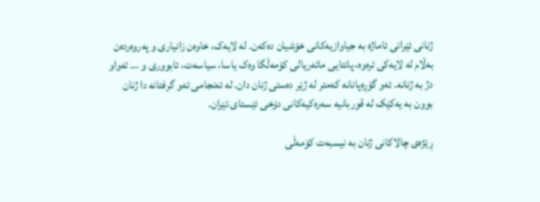ژنانی ئێرانی ئاماژە بە جیاوازیەکانی خۆشیان دەکەن. لە لایەک، خاوەن زانیاری و پەروەردەن بەڵام لە لایەکی ترەوە، پانتایی ماتەریالی کۆمەڵگا وەک یاسا، سیاسەت، ئابووری و ... تەواو دژ بە ژنانە. ئەو گۆڕەپانانە کەمتر لە ژێر دەستی ژنان دان. لە ئەنجامی ئەو گرفتانە دا ژنان بوون بە یەکێک لە قوربانیە سەرەکیەکانی دۆخی ئێستای ئێران.

ڕێژەی چالاکانی ژنان بە نیسبەت کۆمەڵی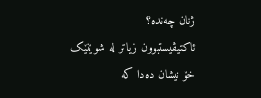ژنان چەندە؟
ئاکتیڤیستبوون زیاتر لە شوێنێک خۆ نیشان دەدا کە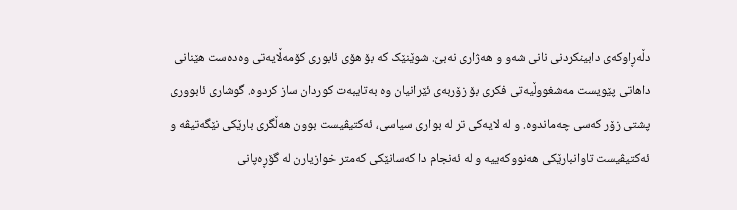دڵەڕاوکەی دابینکردنی نانی شەو و هەژاری نەبێ. شوێنێک کە بۆ هۆی ئابوری کۆمەڵایەتی وەدەست هێنانی داهاتی پێویست مەشغووڵیەتی فکری بۆ زۆربەی ئێرانیان وە بەتایبەت کوردان ساز کردوە. گوشاری ئابووری پشتی زۆر کەسی چەماندوە. و لە لایەکی تر لە بواری سیاسی، ئەکتیڤیست بوون هەڵگری بارێکی نێگەتیڤە و ئەکتیڤیست تاوانبارێکی هەنووکەییە و لە ئەنجام دا کەسانێکی کەمتر خوازیارن لە گۆڕەپانی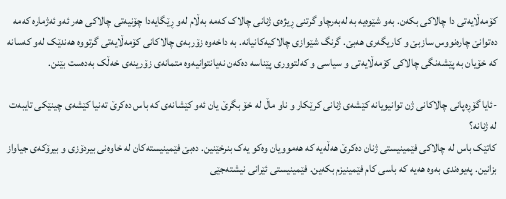کۆمەڵایەتی دا چالاکی بکەن. بەو شێوەیە بە لەبەرچاو گرتنی ڕیژەی ژنانی چالاک کەمە بەڵام لەو ڕێگایەدا چۆنیەتی چالاکی هەر ئەو ئەژمارە کەمە دەتوانێ چارەنووس سازبێ و کاریگەری هەبێ. گرنگ شێوازی چالاکیەکانیانە. بە داخەوە زۆربەی چالاکانی کۆمەڵایەتی گرتووە هەندێک لەو کەسانە کە خۆیان بە پێشەنگی چالاکی کۆمەڵایەتی و سیاسی و کەلتووری پێناسە دەکەن نەیانتوانیەوە متمانەی زۆرینەی خەڵک بەدەست بێنن.

-ئایا گۆڕەپانی چالاکانی ژن توانیویانە کێشەی ژنانی کرێکار و ناو ماڵ لە خۆ بگرێ یان ئەو کێشانەی کە باس دەکرێ تەنیا کێشەی چینێکی تایبەت لە ژنانە؟
کاتێک باس لە چالاکی فێمینیستی ژنان دەکرێ هەڵەیە کە هەموویان وەکو یەک بنرخێنین. دەبێ فێمینیستەکان لە خاوەنی بیردۆزی و بیرۆکەی جیاواز بزانین. پەیوەندی بەوە هەیە کە باسی کام فێمینیزم بکەین. فێمینیستی ئێرانی نیشتەجێی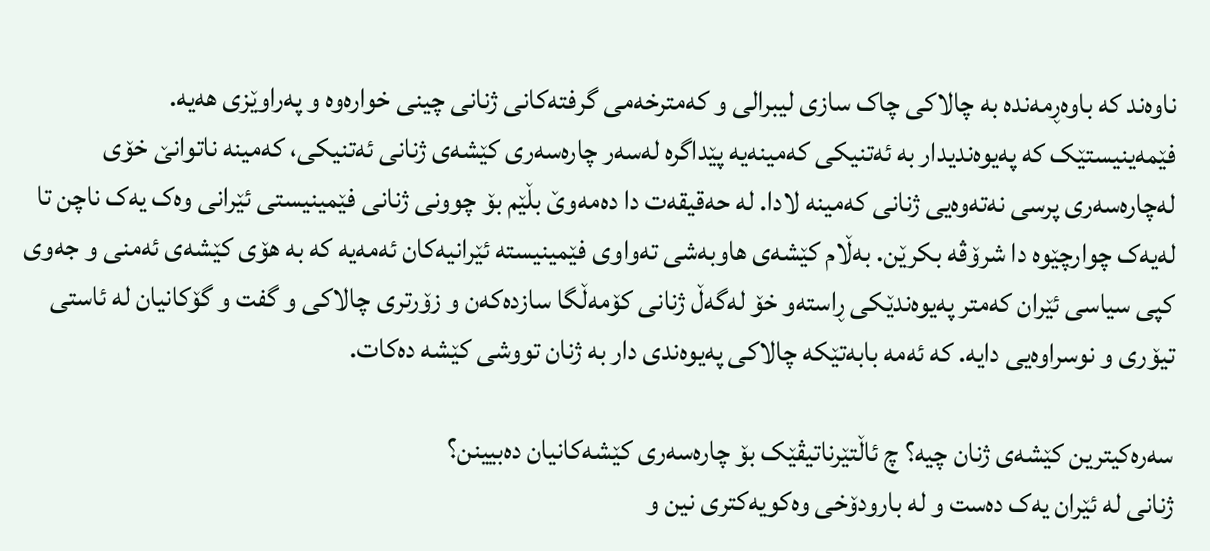ناوەند کە باوەڕمەندە بە چالاکی چاک سازی لیبرالی و کەمترخەمی گرفتەکانی ژنانی چینی خوارەوە و پەراوێزی هەیە.
فێمەینیستێک کە پەیوەندیدار بە ئەتنیکی کەمینەیە پێداگرە لەسەر چارەسەری کێشەی ژنانی ئەتنیکی، کەمینە ناتوانێ خۆی لەچارەسەری پرسی نەتەوەیی ژنانی کەمینە لادا. لە حەقیقەت دا دەمەوێ بڵێم بۆ چوونی ژنانی فێمینیستی ئێرانی وەک یەک ناچن تا لەیەک چوارچێوە دا شرۆڤە بکرێن. بەڵام کێشەی هاوبەشی تەواوی فێمینیستە ئێرانیەکان ئەمەیە کە بە هۆی کێشەی ئەمنی و جەوی کپی سیاسی ئێران کەمتر پەیوەندێکی ڕاستەو خۆ لەگەڵ ژنانی کۆمەڵگا سازدەکەن و زۆرتری چالاکی و گفت و گۆکانیان لە ئاستی تیۆری و نوسراوەیی دایە. کە ئەمە بابەتێکە چالاکی پەیوەندی دار بە ژنان تووشی کێشە دەکات.

سەرەکیترین کێشەی ژنان چیە؟ چ ئاڵتێرناتیڤێک بۆ چارەسەری کێشەکانیان دەبیینن؟
ژنانی لە ئێران یەک دەست و لە بارودۆخی وەکویەکتری نین و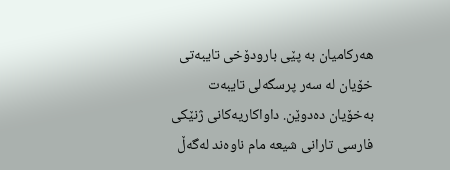هەرکامیان بە پێی بارودۆخی تایبەتی خۆیان لە سەر پرسگەلی تایبەت بەخۆیان دەدوێن. داواکاریەکانی ژنێکی فارسی تارانی شیعە مام ناوەند لەگەڵ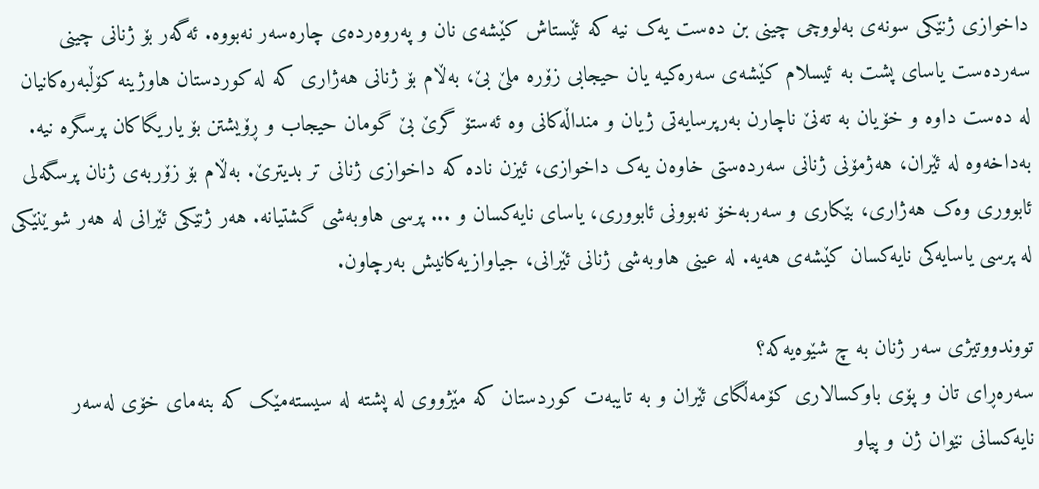داخوازی ژنێکی سونەی بەلووچی چینی بن دەست یەک نیە کە ئێستاش کێشەی نان و پەروەردەی چارەسەر نەبووە. ئەگەر بۆ ژنانی چینی سەردەست یاسای پشت بە ئیسلام کێشەی سەرەکیە یان حیجابی زۆرە ملێ بێ، بەڵام بۆ ژنانی هەژاری کە لە کوردستان هاوژینە کۆڵبەرەکانیان لە دەست داوە و خۆیان بە تەنێ ناچارن بەرپرسایەتی ژیان و منداڵەکانی وە ئەستۆ گرێ بێ گومان حیجاب و ڕۆیشتن بۆ یاریگاکان پرسگرە نیە. بەداخەوە لە ئێران، هەژمۆنی ژنانی سەردەستی خاوەن یەک داخوازی، ئیزن نادە کە داخوازی ژنانی تر بدیترێ. بەڵام بۆ زۆربەی ژنان پرسگەلی ئابووری وەک هەژاری، بێکاری و سەربەخۆ نەبوونی ئابووری، یاسای نایەکسان و ... پرسی هاوبەشی گشتیانە. هەر ژنێکی ئێرانی لە هەر شوێنێکی لە پرسی یاسایەکی نایەکسان کێشەی هەیە. لە عینی هاوبەشی ژنانی ئێرانی، جیاوازیەکانیش بەرچاون.

تووندووتیژی سەر ژنان بە چ شێوەیەکە؟
سەرەڕای تان و پۆی باوکسالاری کۆمەڵگای ئێران و بە تایبەت کوردستان کە مێژووی لە پشتە لە سیستەمێک کە بنەمای خۆی لەسەر نایەکسانی نێوان ژن و پیاو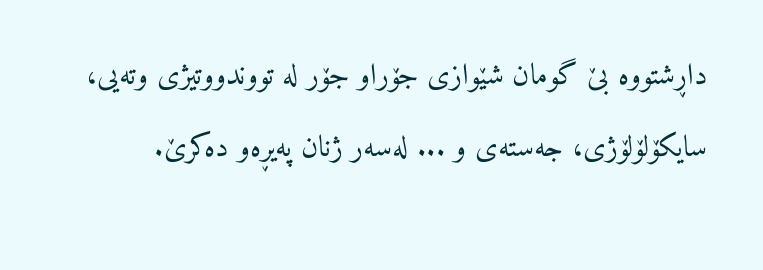داڕشتووە بێ گومان شێوازی جۆراو جۆر لە تووندووتیژی وتەیی، سایکۆلۆلۆژی، جەستەی و ... لەسەر ژنان پەیڕەو دەکرێ.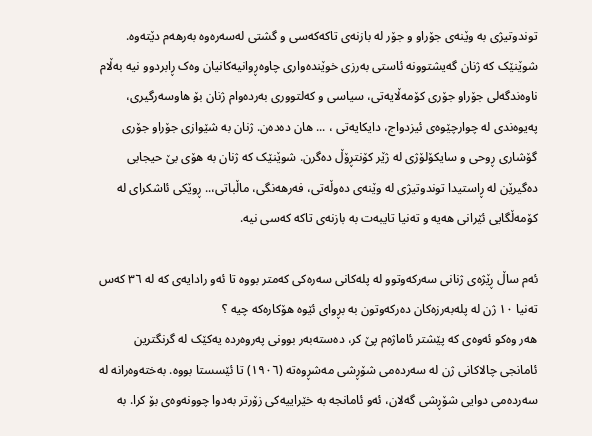توندوتیژی بە وێنەی جۆراو و جۆر لە بازنەی تاکەکەسی و گشتی لەسەرەوە بەرهەم دێتەوە. شوێنێک کە ژنان گەیشتوونە ئاستی بەرزی خوێندەواری چاوەڕوانیەکانیان وەک ڕابردوو نیە بەڵام ناوەندگەلی جۆراو جۆری کۆمەڵایەتی، سیاسی و کەلتووری بەردەوام ژنان بۆ هاوسەرگیری، پەیوەندی لە چوارچێوەی ئیزدواج، دایکایەتی ، ... هان دەدەن. ژنان بە شێوازی جۆراو جۆری گۆشاری ڕوحی و سایکۆلۆژی لە ژێر کۆنتڕۆڵ دەگرن. شوێنێک کە ژنان بە هۆی بێ حیجابی دەگیرێن لە ڕاستیدا توندوتیژی لە وێنەی دەوڵەتی، فەرهەنگی، ماڵباتی،.. ڕوێکی ئاشکرای لە کۆمەڵگایی ئێرانی هەیە و تەنیا تایبەت بە بازنەی تاکە کەسی نیە.

ئەم ساڵ ڕێژەی ژنانی سەرکەوتوو لە پلەکانی سەرەکی کەمتر بووە تا ئەو رادایەی کە لە ٣٦ کەس تەنیا ١٠ ژن لە پلەبەرزەکان دەرکەوتون بە بڕوای ئێوە هۆکارەکە چیە ؟
هەر وەکو ئەوەی کە پێشتر ئاماژەم پێ کر، دەستەبەر بوونی پەروەردە یەکێک لە گرنگترین ئامانجی چالاکانی ژن لە سەردەمی شۆڕشی مەشڕوەتە (١٩٠٦) تا ئێسستا بووە. بەختەوەرانە لە سەردەمی دوایی شۆڕشی گەلان، ئەو ئامانجە بە خێراییەکی زۆرتر بەدوا چوونەوەی بۆ کرا. بە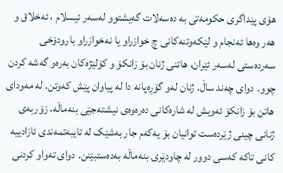هۆی پێداگری حکومەتی بە دەسەلات گەیشتوو لەسەر ئیسلام ، ئەخلاق و هەر وەها ئەنجام و لێکەوتنەکانی چ خوازراو یا نەخوازراو بارودۆخی سەردەستی لەسەر ئێران، هاتنی ژنان بۆ زانکۆ و کۆلێژەکان بەرەو گەشە کردن چوو. دوای چەند ساڵ. ژنان لەو گۆڕەپانە دا لە پیاوان پێش کەوتن. لە مەودای هاتن بۆ زانکۆ ئەویش لە شارەکانی دەرەوەی نیشتەجێی بنەماڵە، زۆربەی ژنانی چینی ژێردەست توانیان بۆ یەکەم جار بەشێک لە تایبەتمەندی ئازادییە کانی تاکە کەسی دوور لە چاودێری بنەماڵە بەدەستبێنن. دوای تەواو کردنی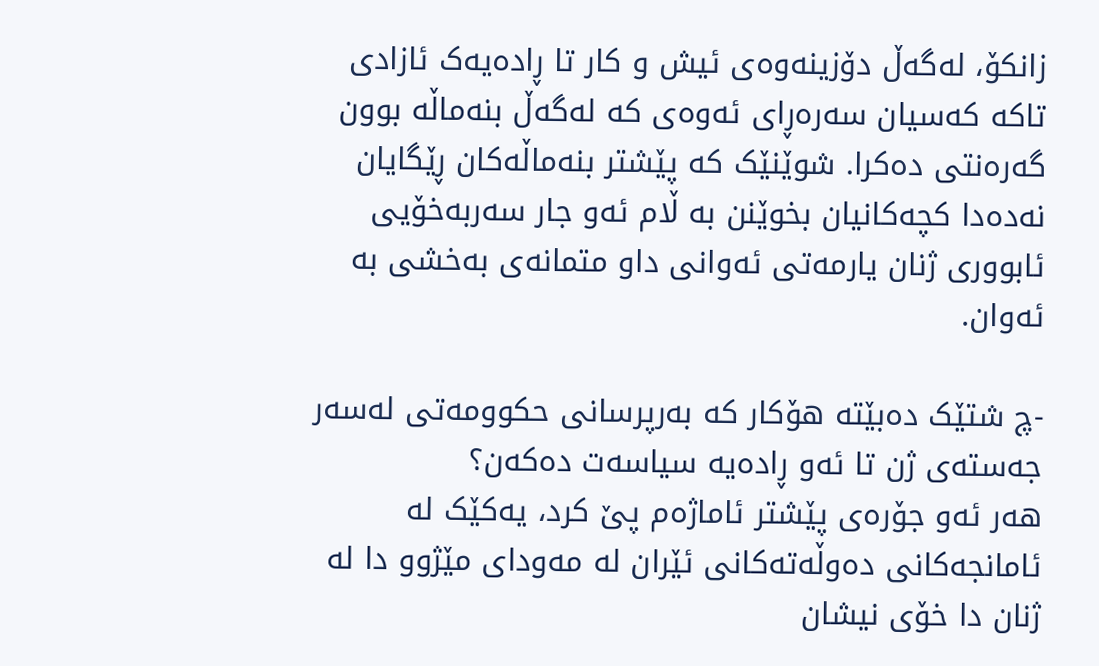زانکۆ، لەگەڵ دۆزینەوەی ئیش و کار تا ڕادەیەک ئازادی تاکە کەسیان سەرەڕای ئەوەی کە لەگەڵ بنەماڵە بوون گەرەنتی دەکرا. شوێنێک کە پێشتر بنەماڵەکان ڕێگایان نەدەدا کچەکانیان بخوێنن بە ڵام ئەو جار سەربەخۆیی ئابووری ژنان یارمەتی ئەوانی داو متمانەی بەخشی بە ئەوان.

-چ شتێک دەبێتە هۆکار کە بەرپرسانی حکوومەتی لەسەر جەستەی ژن تا ئەو ڕادەیە سیاسەت دەکەن؟
هەر ئەو جۆرەی پێشتر ئاماژەم پێ کرد، یەکێک لە ئامانجەکانی دەوڵەتەکانی ئێران لە مەودای مێژوو دا لە ژنان دا خۆی نیشان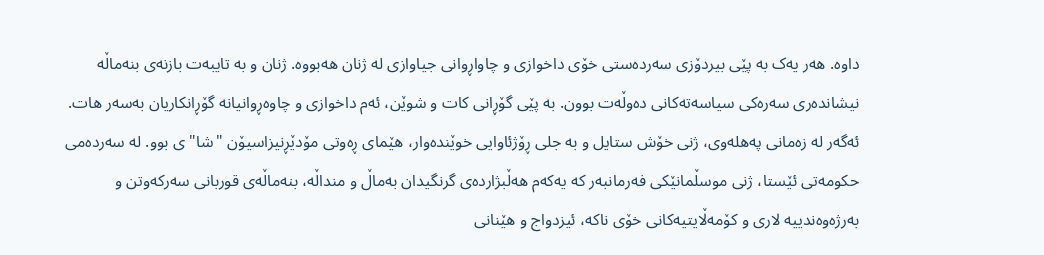داوە. هەر یەک بە پێی بیردۆزی سەردەستی خۆی داخوازی و چاواڕوانی جیاوازی لە ژنان هەبووە. ژنان و بە تایبەت بازنەی بنەماڵە نیشاندەری سەرەکی سیاسەتەکانی دەوڵەت بوون. بە پێی گۆڕانی کات و شوێن، ئەم داخوازی و چاوەڕوانیانە گۆڕانکاریان بەسەر هات. ئەگەر لە زەمانی پەهلەوی، ژنی خۆش ستایل و بە جلی ڕۆژئاوایی خوێندەوار، هێمای ڕەوتی مۆدێڕنیزاسیۆن "شا" ی بوو. لە سەردەمی حکومەتی ئێستا، ژنی موسڵمانێکی فەرمانبەر کە یەکەم هەڵبژاردەی گرنگیدان بەماڵ و منداڵە، بنەماڵەی قوربانی سەرکەوتن و بەرژەوەندییە لاری و کۆمەڵایتیەکانی خۆی ناکە، ئیزدواج و هێنانی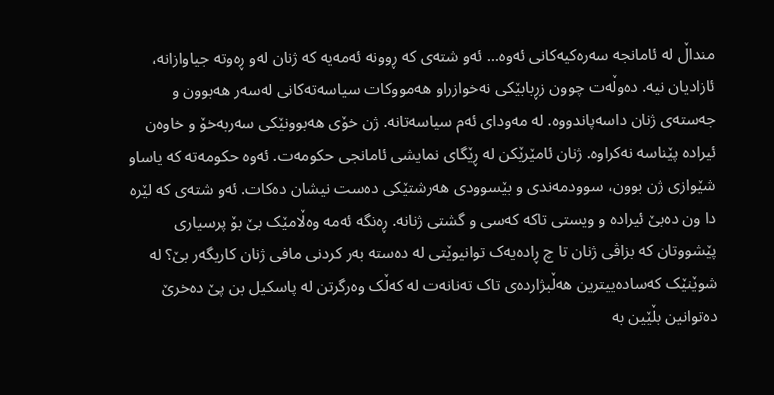منداڵ لە ئامانجە سەرەکیەکانی ئەوە... ئەو شتەی کە ڕوونە ئەمەیە کە ژنان لەو ڕەوتە جیاوازانە، ئازادیان نیە. دەوڵەت چوون زڕبابێکی نەخوازراو هەمووکات سیاسەتەکانی لەسەر هەبوون و جەستەی ژنان داسەپاندووە. لە مەودای ئەم سیاسەتانە. ژن خۆی هەبوونێکی سەربەخۆ و خاوەن ئیرادە پێناسە نەکراوە. ژنان ئامێرێکن لە ڕێگای نمایشی ئامانجی حکومەت. ئەوە حکومەتە کە یاساو شێوازی ژن بوون، سوودمەندی و بێسوودی هەرشتێکی دەست نیشان دەکات. ئەو شتەی کە لێرە دا ون دەبێ ئیرادە و ویستی تاکە کەسی و گشتی ژنانە. ڕەنگە ئەمە وەڵامێک بێ بۆ پرسیاری پێشووتان کە بزاڤی ژنان تا چ ڕادەیەک توانیوێتی لە دەستە بەر کردنی مافی ژنان کاریگەر بێ؟ لە شوێنێک کەسادەییترین هەڵبژاردەی تاک تەنانەت لە کەڵک وەرگرتن لە پاسکیل بن پێ دەخرێ دەتوانین بڵێین بە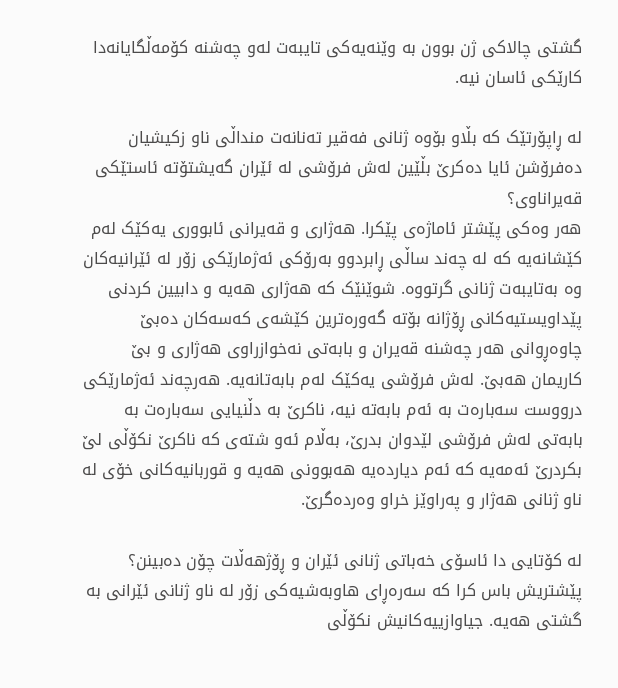گشتی چالاکی ژن بوون بە وێنەیەکی تایبەت لەو چەشنە کۆمەڵگایانەدا کارێکی ئاسان نیە.

لە ڕاپۆرتێک کە بڵاو بۆوە ژنانی فەقیر تەنانەت منداڵی ناو زکیشیان دەفرۆشن ئایا دەکرێ بڵێین لەش فرۆشی لە ئێران گەیشتۆتە ئاستێکی قەیراناوی؟
هەر وەکی پێشتر ئاماژەی پێکرا. هەژاری و قەیرانی ئابووری یەکێک لەم کێشانەیە کە لە چەند ساڵی ڕابردوو بەرۆکی ئەژمارێکی زۆر لە ئێرانیەکان وە بەتایبەت ژنانی گرتووە. شوێنێک کە هەژاری هەیە و دابیین کردنی پێداویستیەکانی ڕۆژانە بۆتە گەورەترین کێشەی کەسەکان دەبێ چاوەڕوانی هەر چەشنە قەیران و بابەتی نەخوازراوی هەژاری و بێ کاریمان هەبێ. لەش فرۆشی یەکێک لەم بابەتانەیە. هەرچەند ئەژمارێکی درووست سەبارەت بە ئەم بابەتە نیە، ناکرێ بە دڵنیایی سەبارەت بە بابەتی لەش فرۆشی لێدوان بدرێ، بەڵام ئەو شتەی کە ناکرێ نکۆڵی لێ بکردرێ ئەمەیە کە ئەم دیاردەیە هەبوونی هەیە و قوربانیەکانی خۆی لە ناو ژنانی هەژار و پەراوێز خراو وەردەگرێ.

لە کۆتایی دا ئاسۆی خەباتی ژنانی ئێران و ڕۆژهەڵات چۆن دەبینن؟
پێشتریش باس کرا کە سەرەڕای هاوبەشیەکی زۆر لە ناو ژنانی ئێرانی بە گشتی هەیە. جیاوازییەکانیش نکۆڵی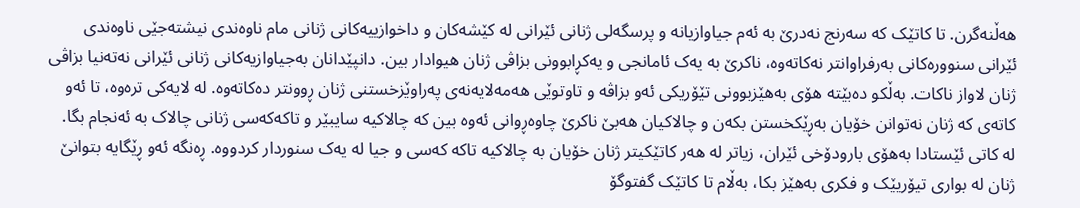هەڵنەگرن. تا کاتێک کە سەرنج نەدرێ بە ئەم جیاوازیانە و پرسگەلی ژنانی ئێرانی لە کێشەکان و داخوازییەکانی ژنانی مام ناوەندی نیشتەجێی ناوەندی ئێرانی سنوورەکانی بەرفراوانتر نەکاتەوە، ناکرێ بە یەک ئامانجی و یەکڕابوونی بزاڤی ژنان هیوادار بین. دانپێدانان بەجیاوازیەکانی ژنانی ئێرانی نەتەنیا بزاڤی ژنان لاواز ناکات. بەڵکو دەبێتە هۆی بەهێزبوونی تێۆریکی ئەو بزاڤە و تاوتوێی هەمەلایەنەی پەراوێزخستنی ژنان ڕوونتر دەکاتەوە. لە لایەکی ترەوە، تا ئەو کاتەی کە ژنان نەتوانن خۆیان بەڕێکخستن بکەن و چالاکیان هەبێ ناکرێ چاوەڕوانی ئەوە بین کە چالاکیە سایبێر و تاکەکەسی ژنانی چالاک بە ئەنجام بگا. لە کاتی ئێستادا بەهۆی بارودۆخی ئێران، زیاتر لە هەر کاتێکیتر ژنان خۆیان بە چالاکیە تاکە کەسی و جیا لە یەک سنوردار کردووە. ڕەنگە ئەو ڕێگایە بتوانێ ژنان لە بواری تیۆریێک و فکری بەهێز بکا، بەڵام تا کاتێک گفتوگۆ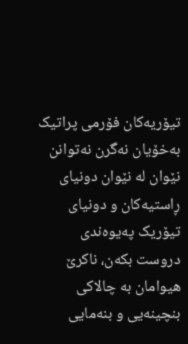تیۆریەکان فۆرمی پراتیک بەخۆیان نەگرن نەتوانن نێوان لە نێوان دونیای ڕاستیەکان و دونیای تیۆریک پەیوەندی دروست بکەن، ناکرێ هیوامان بە چالاکی بنچینەیی و بنەمایی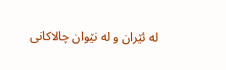لە ئێران و لە نێوان چالاکانی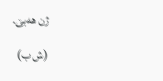ژن هەبێ.

(ش ب)